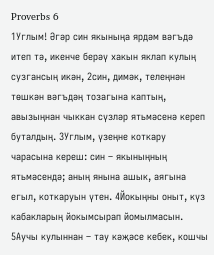Proverbs 6
1Углым! Әгәр син якыныңа ярдәм вәгъдә итеп тә, икенче берәү хакын яклап кулың сузгансың икән, 2син, димәк, телеңнән төшкән вәгъдәң тозагына каптың, авызыңнан чыккан сүзләр ятьмәсенә кереп буталдың. 3Углым, үзеңне коткару чарасына кереш: син – якыныңның ятьмәсендә; аның янына ашык, аягына егыл, коткаруын үтен. 4Йокыңны оныт, күз кабакларың йокымсырап йомылмасын. 5Аучы кулыннан – тау кәҗәсе кебек, кошчы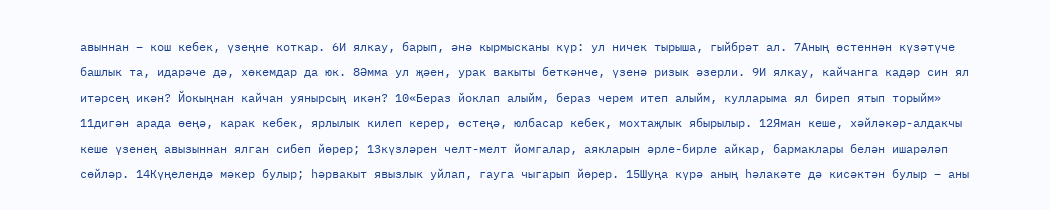авыннан – кош кебек, үзеңне коткар. 6И ялкау, барып, әнә кырмысканы күр: ул ничек тырыша, гыйбрәт ал. 7Аның өстеннән күзәтүче башлык та, идарәче дә, хөкемдар да юк. 8Әмма ул җәен, урак вакыты беткәнче, үзенә ризык әзерли. 9И ялкау, кайчанга кадәр син ял итәрсең икән? Йокыңнан кайчан уянырсың икән? 10«Бераз йоклап алыйм, бераз черем итеп алыйм, кулларыма ял биреп ятып торыйм» 11дигән арада өеңә, карак кебек, ярлылык килеп керер, өстеңә, юлбасар кебек, мохтаҗлык ябырылыр. 12Яман кеше, хәйләкәр-алдакчы кеше үзенең авызыннан ялган сибеп йөрер; 13күзләрен челт-мелт йомгалар, аякларын әрле-бирле айкар, бармаклары белән ишарәләп сөйләр. 14Күңелендә мәкер булыр; һәрвакыт явызлык уйлап, гауга чыгарып йөрер. 15Шуңа күрә аның һәлакәте дә кисәктән булыр – аны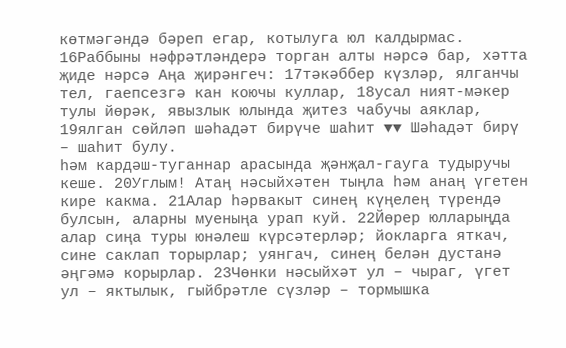көтмәгәндә бәреп егар, котылуга юл калдырмас. 16Раббыны нәфрәтләндерә торган алты нәрсә бар, хәтта җиде нәрсә Аңа җирәнгеч: 17тәкәббер күзләр, ялганчы тел, гаепсезгә кан коючы куллар, 18усал ният-мәкер тулы йөрәк, явызлык юлында җитез чабучы аяклар, 19ялган сөйләп шәһадәт бирүче шаһит ▼▼ Шәһадәт бирү – шаһит булу.
һәм кардәш-туганнар арасында җәнҗал-гауга тудыручы кеше. 20Углым! Атаң нәсыйхәтен тыңла һәм анаң үгетен кире какма. 21Алар һәрвакыт синең күңелең түрендә булсын, аларны муеныңа урап куй. 22Йөрер юлларыңда алар сиңа туры юнәлеш күрсәтерләр; йокларга яткач, сине саклап торырлар; уянгач, синең белән дустанә әңгәмә корырлар. 23Чөнки нәсыйхәт ул – чыраг, үгет ул – яктылык, гыйбрәтле сүзләр – тормышка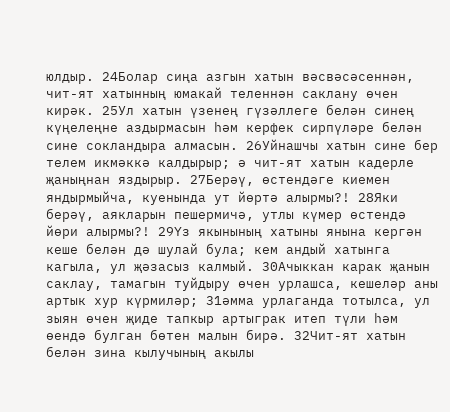юлдыр. 24Болар сиңа азгын хатын вәсвәсәсеннән, чит-ят хатынның юмакай теленнән саклану өчен кирәк. 25Ул хатын үзенең гүзәллеге белән синең күңелеңне аздырмасын һәм керфек сирпүләре белән сине сокландыра алмасын. 26Уйнашчы хатын сине бер телем икмәккә калдырыр; ә чит-ят хатын кадерле җаныңнан яздырыр. 27Берәү, өстендәге киемен яндырмыйча, куенында ут йөртә алырмы?! 28Яки берәү, аякларын пешермичә, утлы күмер өстендә йөри алырмы?! 29Үз якынының хатыны янына кергән кеше белән дә шулай була; кем андый хатынга кагыла, ул җәзасыз калмый. 30Ачыккан карак җанын саклау, тамагын туйдыру өчен урлашса, кешеләр аны артык хур күрмиләр; 31әмма урлаганда тотылса, ул зыян өчен җиде тапкыр артыграк итеп түли һәм өендә булган бөтен малын бирә. 32Чит-ят хатын белән зина кылучының акылы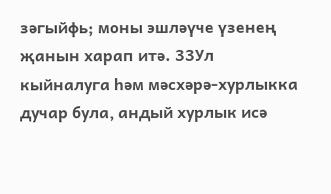зәгыйфь; моны эшләүче үзенең җанын харап итә. 33Ул кыйналуга һәм мәсхәрә-хурлыкка дучар була, андый хурлык исә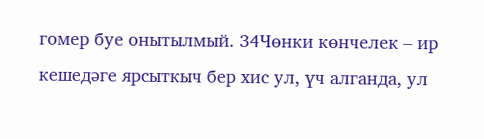гомер буе онытылмый. 34Чөнки көнчелек – ир кешедәге ярсыткыч бер хис ул, үч алганда, ул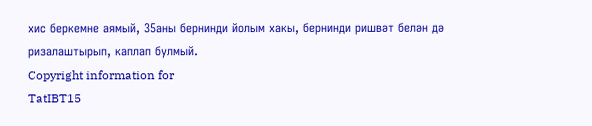хис беркемне аямый, 35аны бернинди йолым хакы, бернинди ришвәт белән дә ризалаштырып, каплап булмый.
Copyright information for
TatIBT15